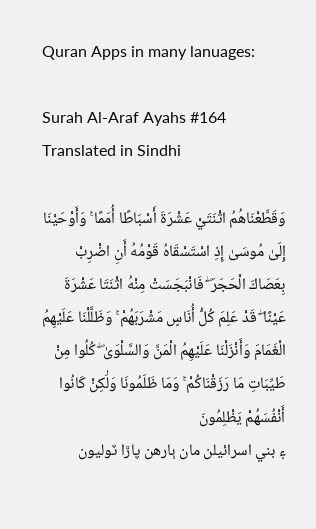Quran Apps in many lanuages:

Surah Al-Araf Ayahs #164 Translated in Sindhi

وَقَطَّعْنَاهُمُ اثْنَتَيْ عَشْرَةَ أَسْبَاطًا أُمَمًا ۚ وَأَوْحَيْنَا إِلَىٰ مُوسَىٰ إِذِ اسْتَسْقَاهُ قَوْمُهُ أَنِ اضْرِبْ بِعَصَاكَ الْحَجَرَ ۖ فَانْبَجَسَتْ مِنْهُ اثْنَتَا عَشْرَةَ عَيْنًا ۖ قَدْ عَلِمَ كُلُّ أُنَاسٍ مَشْرَبَهُمْ ۚ وَظَلَّلْنَا عَلَيْهِمُ الْغَمَامَ وَأَنْزَلْنَا عَلَيْهِمُ الْمَنَّ وَالسَّلْوَىٰ ۖ كُلُوا مِنْ طَيِّبَاتِ مَا رَزَقْنَاكُمْ ۚ وَمَا ظَلَمُونَا وَلَٰكِنْ كَانُوا أَنْفُسَهُمْ يَظْلِمُونَ
۽ بني اسرائيلن مان ٻارھن پاڙا ٽوليون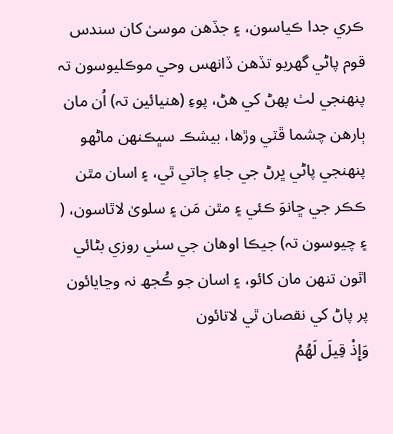ڪري جدا ڪياسون، ۽ جڏھن موسىٰ کان سندس قوم پاڻي گھريو تڏھن ڏانھس وحي موڪليوسون تہ پنھنجي لٺ پھڻ کي ھڻ، پوءِ (ھنيائين تہ) اُن مان ٻارھن چشما ڦٽي وڙھا، بيشڪ سڀڪنھن ماڻھو پنھنجي پاڻي ڀرڻ جي جاءِ ڄاتي ٿي، ۽ اسان مٿن ڪڪر جي ڇانوَ ڪئي ۽ مٿن مَن ۽ سلوىٰ لاٿاسون، ( ۽ چيوسون تہ) جيڪا اوھان جي سٺي روزي بڻائي اٿون تنھن مان کائو، ۽ اسان جو ڪُجھ نہ وڃايائون پر پاڻ کي نقصان ٿي لاتائون
وَإِذْ قِيلَ لَهُمُ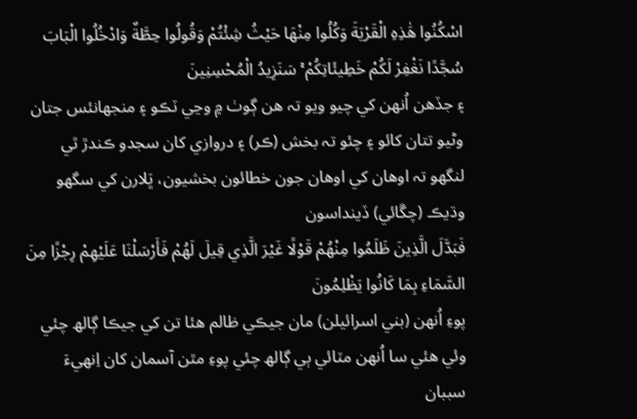اسْكُنُوا هَٰذِهِ الْقَرْيَةَ وَكُلُوا مِنْهَا حَيْثُ شِئْتُمْ وَقُولُوا حِطَّةٌ وَادْخُلُوا الْبَابَ سُجَّدًا نَغْفِرْ لَكُمْ خَطِيئَاتِكُمْ ۚ سَنَزِيدُ الْمُحْسِنِينَ
۽ جڏھن اُنھن کي چيو ويو تہ ھن ڳوٺ ۾ وڃي ٽڪو ۽ منجھانئس جتان وڻيو تتان کائو ۽ چئو تہ بخش (ڪر) ۽ دروازي کان سجدو ڪندڙ ٿي لنگھو تہ اوھان کي اوھان جون خطائون بخشيون، ڀَلارن کي سگھو وڌيڪ (چڱائي) ڏينداسون
فَبَدَّلَ الَّذِينَ ظَلَمُوا مِنْهُمْ قَوْلًا غَيْرَ الَّذِي قِيلَ لَهُمْ فَأَرْسَلْنَا عَلَيْهِمْ رِجْزًا مِنَ السَّمَاءِ بِمَا كَانُوا يَظْلِمُونَ
پوءِ اُنھن (بني اسرائيلن) مان جيڪي ظالم ھئا تن کي جيڪا ڳالھ چئي وئي ھئي سا اُنھن مٽائي ٻي ڳالھ چئي پوءِ مٿن آسمان کان اِنھيءَ سببان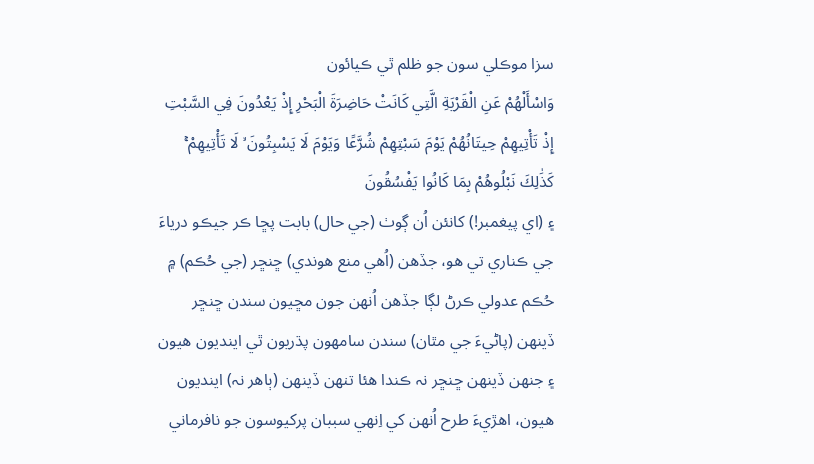سزا موڪلي سون جو ظلم ٿي ڪيائون
وَاسْأَلْهُمْ عَنِ الْقَرْيَةِ الَّتِي كَانَتْ حَاضِرَةَ الْبَحْرِ إِذْ يَعْدُونَ فِي السَّبْتِ إِذْ تَأْتِيهِمْ حِيتَانُهُمْ يَوْمَ سَبْتِهِمْ شُرَّعًا وَيَوْمَ لَا يَسْبِتُونَ ۙ لَا تَأْتِيهِمْ ۚ كَذَٰلِكَ نَبْلُوهُمْ بِمَا كَانُوا يَفْسُقُونَ
۽ (اي پيغمبر!) کانئن اُن ڳوٺ (جي حال) بابت پڇا ڪر جيڪو درياءَ جي ڪناري تي ھو، جڏھن (اُھي منع ھوندي) ڇنڇر (جي حُڪم) ۾ حُڪم عدولي ڪرڻ لڳا جڏھن اُنھن جون مڇيون سندن ڇنڇر ڏينھن (پاڻيءَ جي مٿان) سندن سامھون پڌريون ٿي اينديون ھيون ۽ جنھن ڏينھن ڇنڇر نہ ڪندا ھئا تنھن ڏينھن (ٻاھر نہ) اينديون ھيون، اھڙيءَ طرح اُنھن کي اِنھي سببان پرکيوسون جو نافرماني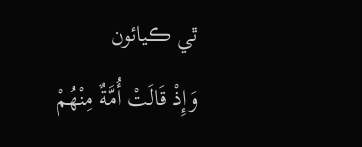ٿي ڪيائون
وَإِذْ قَالَتْ أُمَّةٌ مِنْهُمْ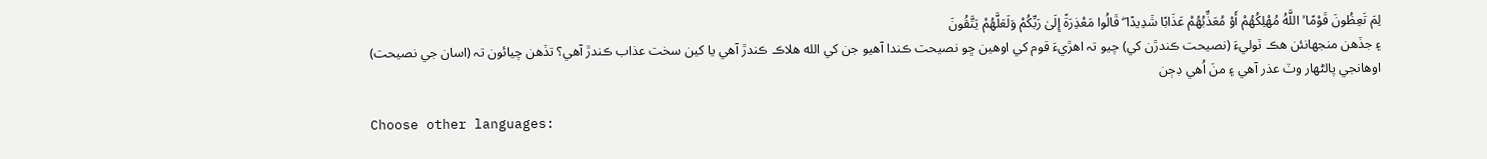لِمَ تَعِظُونَ قَوْمًا ۙ اللَّهُ مُهْلِكُهُمْ أَوْ مُعَذِّبُهُمْ عَذَابًا شَدِيدًا ۖ قَالُوا مَعْذِرَةً إِلَىٰ رَبِّكُمْ وَلَعَلَّهُمْ يَتَّقُونَ
۽ جڏھن منجھانئن ھڪ ٽوليءَ (نصيحت ڪندڙن کي) چيو تہ اھڙيءَ قوم کي اوھين ڇو نصيحت ڪندا آھيو جن کي الله ھلاڪ ڪندڙ آھي يا کين سخت عذاب ڪندڙ آھي؟ تڏھن چيائون تہ (اسان جي نصيحت) اوھانجي پالڻھار وٽ عذر آھي ۽ منَ اُھي ڊڄن

Choose other languages: